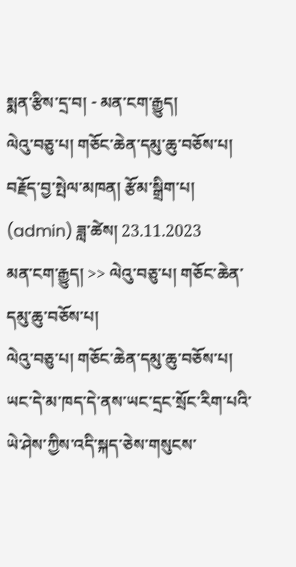སྨན་རྩིས་དྲ་བ། - མན་ངག་རྒྱུད།
ལེའུ་བཅུ་པ། གཅོང་ཆེན་དམུ་ཆུ་བཅོས་པ།
བརྗོད་བྱ་སྤེལ་མཁན། རྩོམ་སྒྲིག་པ། (admin) ཟླ་ཚེས། 23.11.2023
མན་ངག་རྒྱུད། >> ལེའུ་བཅུ་པ། གཅོང་ཆེན་དམུ་ཆུ་བཅོས་པ།
ལེའུ་བཅུ་པ། གཅོང་ཆེན་དམུ་ཆུ་བཅོས་པ།
ཡང་དེ་མ་ཁད་དེ་ནས་ཡང་དྲང་སྲོང་རིག་པའི་ཡེ་ཤེས་ཀྱིས་འདི་སྐད་ཅེས་གསུངས་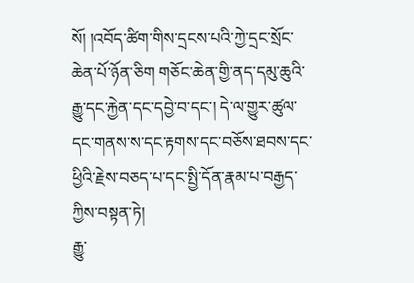སོ། །འབོད་ཚིག་གིས་དྲངས་པའི་ཀྱེ་དྲང་སྲོང་ཆེན་པོ་ཉོན་ཅིག གཅོང་ཆེན་གྱི་ནད་དམུ་ཆུའི་རྒྱུ་དང་རྐྱེན་དང་དབྱེ་བ་དང་། དེ་ལ་གྱུར་ཚུལ་དང་གནས་ས་དང་རྟགས་དང་བཅོས་ཐབས་དང་ཕྱིའི་རྗེས་བཅད་པ་དང་སྤྱི་དོན་རྣམ་པ་བརྒྱད་ཀྱིས་བསྟན་ཏེ།
རྒྱུ་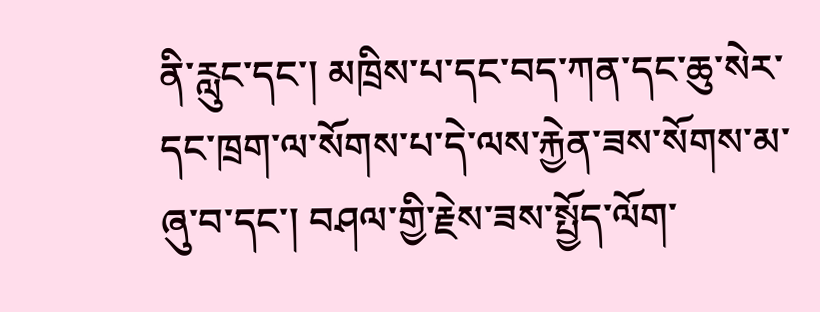ནི་རླུང་དང་། མཁྲིས་པ་དང་བད་ཀན་དང་ཆུ་སེར་དང་ཁྲག་ལ་སོགས་པ་དེ་ལས་རྐྱེན་ཟས་སོགས་མ་ཞུ་བ་དང་། བཤལ་གྱི་རྗེས་ཟས་སྤྱོད་ལོག་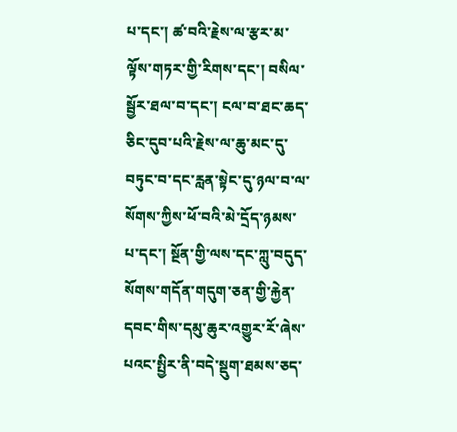པ་དང་། ཚ་བའི་རྗེས་ལ་རྩར་མ་ལྟོས་གཏར་གྱི་རིགས་དང་། བསིལ་སྦྱོར་ཐལ་བ་དང་། ངལ་བ་ཐང་ཆད་ཅིང་དུབ་པའི་རྗེས་ལ་ཆུ་མང་དུ་བཏུང་བ་དང་རླན་སྟེང་དུ་ཉལ་བ་ལ་སོགས་ཀྱིས་ཕོ་བའི་མེ་དྲོད་ཉམས་པ་དང་། སྔོན་གྱི་ལས་དང་ཀླུ་བདུད་སོགས་གདོན་གདུག་ཅན་གྱི་རྐྱེན་དབང་གིས་དམུ་ཆུར་འགྱུར་རོ་ཞེས་པའང་སྤྱིར་ནི་བདེ་སྡུག་ཐམས་ཅད་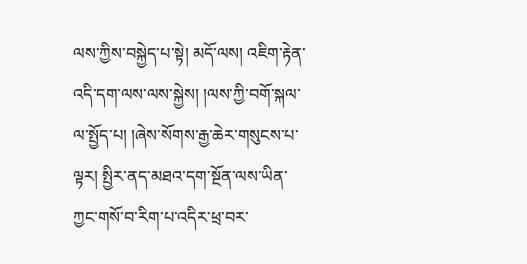ལས་ཀྱིས་བསྐྱེད་པ་སྟེ། མདོ་ལས། འཇིག་རྟེན་འདི་དག་ལས་ལས་སྐྱེས། །ལས་ཀྱི་བགོ་སྐལ་ལ་སྤྱོད་པ། །ཞེས་སོགས་རྒྱ་ཆེར་གསུངས་པ་ལྟར། སྤྱིར་ནད་མཐའ་དག་སྔོན་ལས་ཡིན་ཀྱང་གསོ་བ་རིག་པ་འདིར་ཕྲ་བར་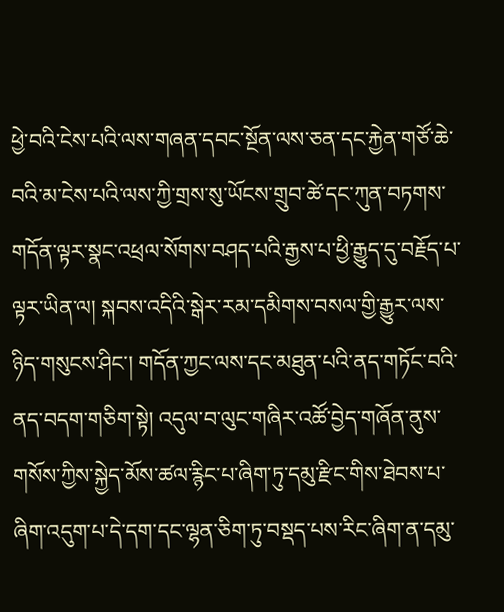ཕྱེ་བའི་ངེས་པའི་ལས་གཞན་དབང་སྔོན་ལས་ཅན་དང་རྐྱེན་གཙོ་ཆེ་བའི་མ་ངེས་པའི་ལས་ཀྱི་གྲས་སུ་ཡོངས་གྲུབ་ཚེ་དང་ཀུན་བཏགས་གདོན་ལྟར་སྣང་འཕྲལ་སོགས་བཤད་པའི་རྒྱས་པ་ཕྱི་རྒྱུད་དུ་བརྗོད་པ་ལྟར་ཡིན་ལ། སྐབས་འདིའི་སྒེར་རམ་དམིགས་བསལ་གྱི་རྒྱུར་ལས་ཉིད་གསུངས་ཤིང་། གདོན་ཀྱང་ལས་དང་མཐུན་པའི་ནད་གཏོང་བའི་ནད་བདག་གཅིག་སྟེ། འདུལ་བ་ལུང་གཞིར་འཚོ་བྱེད་གཞོན་ནུས་གསོས་ཀྱིས་སྐྱེད་མོས་ཚལ་རྙིང་པ་ཞིག་ཏུ་དམུ་རྫིང་གིས་ཐེབས་པ་ཞིག་འདུག་པ་དེ་དག་དང་ལྷན་ཅིག་ཏུ་བསྡད་པས་རིང་ཞིག་ན་དམུ་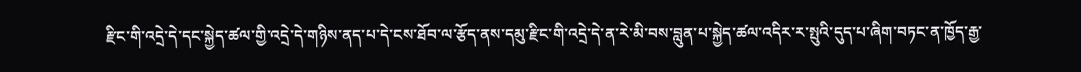རྫིང་གི་འདྲེ་དེ་དང་སྐྱེད་ཚལ་གྱི་འདྲེ་དེ་གཉིས་ནད་པ་དེ་ངས་ཐོབ་ལ་རྩོད་ནས་དམུ་རྫིང་གི་འདྲེ་དེ་ན་རེ་མི་བས་བླུན་པ་སྐྱེད་ཚལ་འདིར་ར་སྤུའི་དུད་པ་ཞིག་བཏང་ན་ཁྱོད་རྒྱ་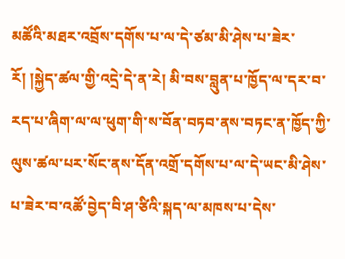མཚོའི་མཐར་འབྲོས་དགོས་པ་ལ་དེ་ཙམ་མི་ཤེས་པ་ཟེར་རོ། །སྐྱེད་ཚལ་གྱི་འདྲེ་དེ་ན་རེ། མི་བས་བླུན་པ་ཁྱོད་ལ་དར་བ་རད་པ་ཞིག་ལ་ལ་ཕུག་གི་ས་བོན་བཏབ་ནས་བཏང་ན་ཁྱོད་ཀྱི་ལུས་ཚལ་པར་སོང་ནས་དོན་འགྲོ་དགོས་པ་ལ་དེ་ཡང་མི་ཤེས་པ་ཟེར་བ་འཚོ་བྱེད་བི་ཤ་ཙིའི་སྐད་ལ་མཁས་པ་དེས་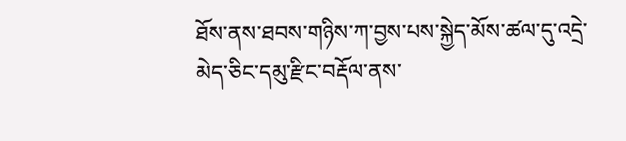ཐོས་ནས་ཐབས་གཉིས་ཀ་བྱས་པས་སྐྱེད་མོས་ཚལ་དུ་འདྲེ་མེད་ཅིང་དམུ་རྫིང་བརྡོལ་ནས་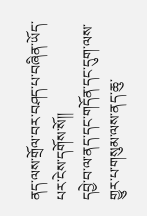ནད་ལས་གྲོལ་བར་བཤད་པ་བཞིན་ཡོད་པར་ངེས་དགོས་སོ།།
དབྱེ་བ་ལ་ནད་དང་གདོན་དང་དུག་ལས་གྱུར་པ་གསུམ་ལས་ནད་ཆུ་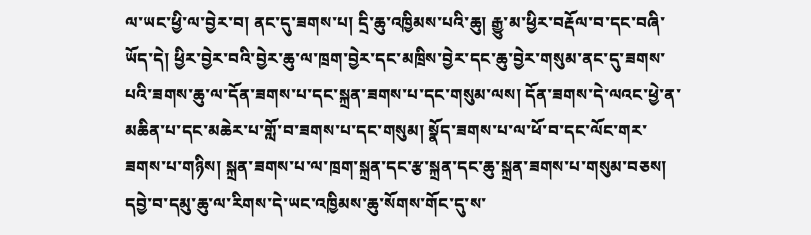ལ་ཡང་ཕྱི་ལ་བྱེར་བ། ནང་དུ་ཟགས་པ། དྲི་ཆུ་འཁྱིམས་པའི་ཆུ། རྒྱུ་མ་ཕྱིར་བརྡོལ་བ་དང་བཞི་ཡོད་དེ། ཕྱིར་བྱེར་བའི་བྱེར་ཆུ་ལ་ཁྲག་བྱེར་དང་མཁྲིས་བྱེར་དང་ཆུ་བྱེར་གསུམ་ནང་དུ་ཟགས་པའི་ཟགས་ཆུ་ལ་དོན་ཟགས་པ་དང་སྐྲན་ཟགས་པ་དང་གསུམ་ལས། དོན་ཟགས་དེ་ལའང་ཕྱེ་ན་མཆིན་པ་དང་མཆེར་པ་གློ་བ་ཟགས་པ་དང་གསུམ། སྣོད་ཟགས་པ་ལ་ཕོ་བ་དང་ལོང་གར་ཟགས་པ་གཉིས། སྐྲན་ཟགས་པ་ལ་ཁྲག་སྐྲན་དང་རྩ་སྐྲན་དང་ཆུ་སྐྲན་ཟགས་པ་གསུམ་བཅས། དབྱེ་བ་དམུ་ཆུ་ལ་རིགས་དེ་ཡང་འཁྱིམས་ཆུ་སོགས་གོང་དུ་ས་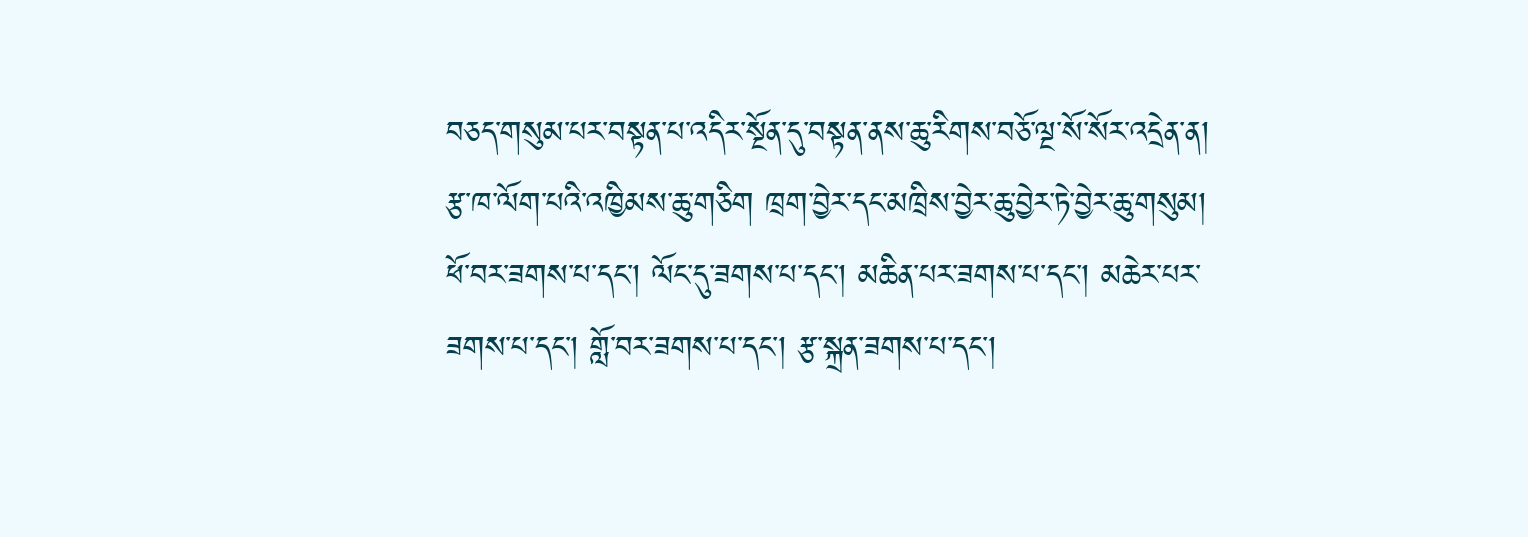བཅད་གསུམ་པར་བསྟན་པ་འདིར་སྔོན་དུ་བསྟན་ནས་ཆུ་རིགས་བཅོ་ལྔ་སོ་སོར་འདྲེན་ན། རྩ་ཁ་ལོག་པའི་འཁྱིམས་ཆུ་གཅིག ཁྲག་བྱེར་དང་མཁྲིས་བྱེར་ཆུ་བྱེར་ཏེ་བྱེར་ཆུ་གསུམ། ཕོ་བར་ཟགས་པ་དང་། ལོང་དུ་ཟགས་པ་དང་། མཆིན་པར་ཟགས་པ་དང་། མཆེར་པར་ཟགས་པ་དང་། གློ་བར་ཟགས་པ་དང་། རྩ་སྐྲན་ཟགས་པ་དང་།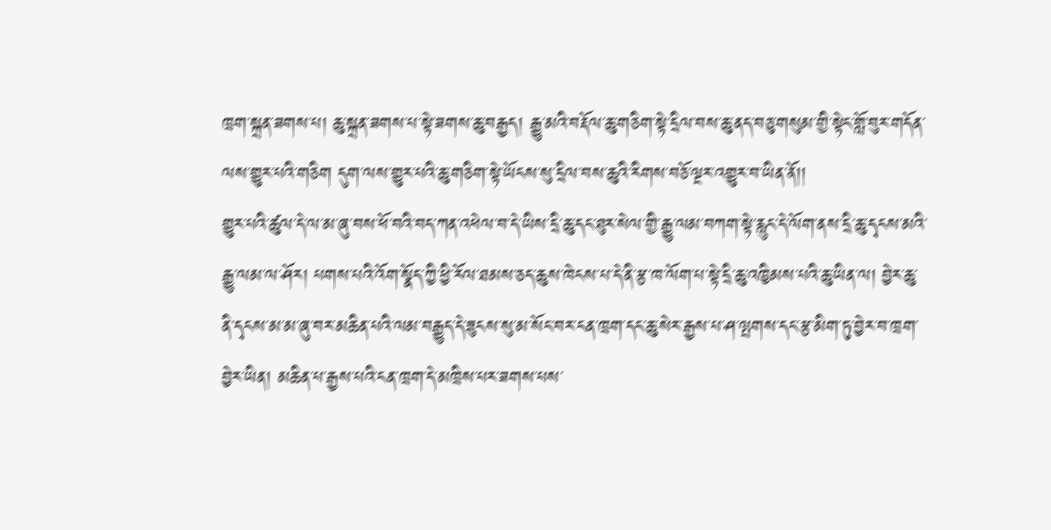ཁྲག་སྐྲན་ཟགས་པ། ཆུ་སྐྲན་ཟགས་པ་སྟེ་ཟགས་ཆུ་བརྒྱད། རྒྱུ་མའི་བརྡོལ་ཆུ་གཅིག་སྟེ་དྲིལ་བས་ཆུ་ནད་བཅུ་གསུམ་གྱི་སྟེང་གློ་བུར་གདོན་ལས་གྱུར་པའི་གཅིག དུག་ལས་གྱུར་པའི་ཆུ་གཅིག་སྟེ་ཡོངས་སུ་དྲིལ་བས་ཆུའི་རིགས་བཅོ་ལྔར་འགྱུར་བ་ཡིན་ནོ།།
གྱུར་པའི་ཚུལ་དེ་ལ་མ་ཞུ་བས་ཕོ་བའི་བད་ཀན་འཕེལ་བ་དེ་ཡིས་དྲི་ཆུ་དང་ཐུར་སེལ་གྱི་རྒྱུ་ལམ་བཀག་སྟེ་རླུང་དེ་ལོག་ནས་དྲི་ཆུ་དྭངས་མའི་རྒྱུ་ལམ་ལ་ཤོར། པགས་པའི་འོག་སྣོད་ཀྱི་ཕྱི་རོལ་ཐམས་ཅད་ཆུས་ཁེངས་པ་དེ་ནི་རྩ་ཁ་ལོག་པ་སྟེ་དྲི་ཆུ་འཁྱིམས་པའི་ཆུ་ཡིན་ལ། བྱེར་ཆུ་ནི་དྭངས་མ་མ་ཞུ་བར་མཆིན་པའི་ལམ་བརྒྱུད་དེ་ཟུངས་སུ་མ་སོང་བར་ངན་ཁྲག་དང་ཆུ་སེར་རྒྱས་པ་ཤ་ལྤགས་དང་རྩ་མིག་ཏུ་བྱེར་བ་ཁྲག་བྱེར་ཡིན། མཆིན་པ་རྒྱས་པའི་ངན་ཁྲག་དེ་མཁྲིས་པར་ཟགས་པས་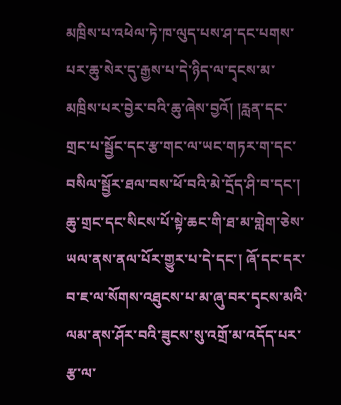མཁྲིས་པ་འཕེལ་ཏེ་ཁ་ལུད་པས་ཤ་དང་པགས་པར་ཆུ་སེར་དུ་རྒྱས་པ་དེ་ཉིད་ལ་དྭངས་མ་མཁྲིས་པར་བྱེར་བའི་ཆུ་ཞེས་བྱའོ། །རླན་དང་གྲང་པ་སྦྱོང་དང་རྩ་གང་ལ་ཡང་གཏར་ག་དང་བསིལ་སྦྱོར་ཐལ་བས་ཕོ་བའི་མེ་དྲོད་ཤི་བ་དང་། ཆུ་གྲང་དང་སིངས་པོ་སྟེ་ཆང་གི་ཐ་མ་གླེག་ཅེས་ཡལ་ནས་ནལ་པོར་གྱུར་པ་དེ་དང་། ཞོ་དང་དར་བ་ཇ་ལ་སོགས་འཐུངས་པ་མ་ཞུ་བར་དྭངས་མའི་ལམ་ནས་ཤོར་བའི་ཟུངས་སུ་འགྲོ་མ་འདོད་པར་རྩ་ལ་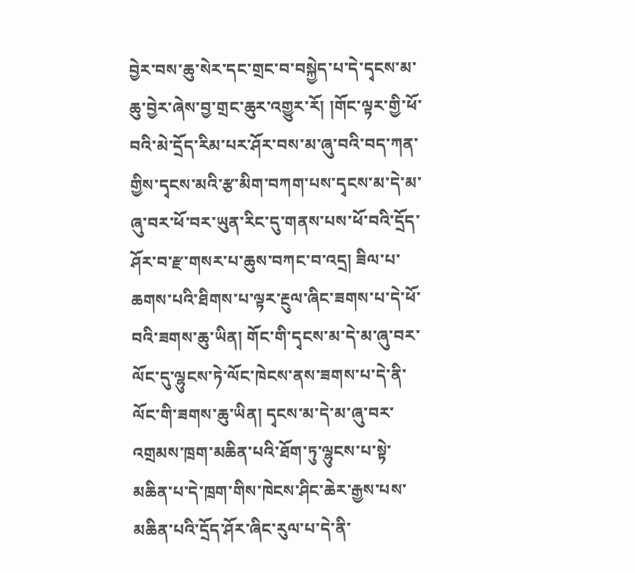བྱེར་བས་ཆུ་སེར་དང་གྲང་བ་བསྐྱེད་པ་དེ་དྭངས་མ་ཆུ་བྱེར་ཞེས་བྱ་གྲང་ཆུར་འགྱུར་རོ། །གོང་ལྟར་གྱི་ཕོ་བའི་མེ་དྲོད་རིམ་པར་ཤོར་བས་མ་ཞུ་བའི་བད་ཀན་གྱིས་དྭངས་མའི་རྩ་མིག་བཀག་པས་དྭངས་མ་དེ་མ་ཞུ་བར་ཕོ་བར་ཡུན་རིང་དུ་གནས་པས་ཕོ་བའི་དྲོད་ཤོར་བ་རྫ་གསར་པ་ཆུས་བཀང་བ་འདྲ། ཟིལ་པ་ཆགས་པའི་ཐིགས་པ་ལྟར་རྔུལ་ཞིང་ཟགས་པ་དེ་ཕོ་བའི་ཟགས་ཆུ་ཡིན། གོང་གི་དྭངས་མ་དེ་མ་ཞུ་བར་ལོང་དུ་ལྷུངས་ཏེ་ལོང་ཁེངས་ནས་ཟགས་པ་དེ་ནི་ལོང་གི་ཟགས་ཆུ་ཡིན། དྭངས་མ་དེ་མ་ཞུ་བར་འགྲམས་ཁྲག་མཆིན་པའི་ཐོག་ཏུ་ལྷུངས་པ་སྟེ་མཆིན་པ་དེ་ཁྲག་གིས་ཁེངས་ཤིང་ཆེར་རྒྱས་པས་མཆིན་པའི་དྲོད་ཤོར་ཞིང་རུལ་པ་དེ་ནི་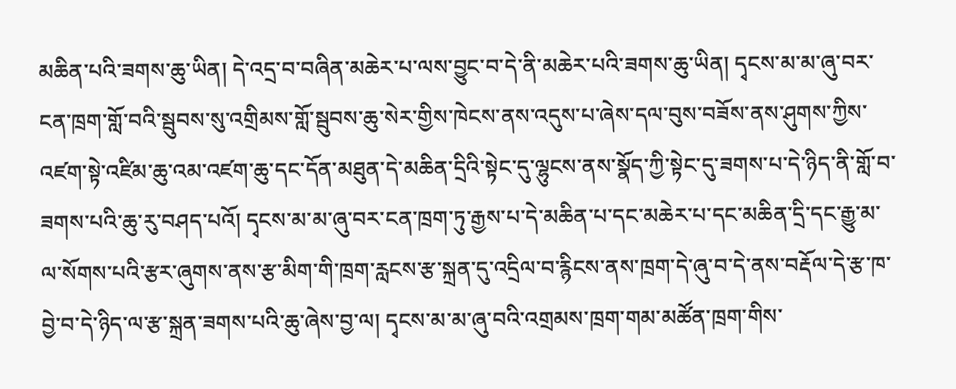མཆིན་པའི་ཟགས་ཆུ་ཡིན། དེ་འདྲ་བ་བཞིན་མཆེར་པ་ལས་བྱུང་བ་དེ་ནི་མཆེར་པའི་ཟགས་ཆུ་ཡིན། དྭངས་མ་མ་ཞུ་བར་ངན་ཁྲག་གློ་བའི་སྦུབས་སུ་འགྲིམས་གློ་སྦུབས་ཆུ་སེར་གྱིས་ཁེངས་ནས་འདུས་པ་ཞེས་དལ་བུས་བཟོས་ནས་ཤུགས་ཀྱིས་འཛག་སྟེ་འཛིམ་ཆུ་འམ་འཛག་ཆུ་དང་དོན་མཐུན་དེ་མཆིན་དྲིའི་སྟེང་དུ་ལྷུངས་ནས་སྣོད་ཀྱི་སྟེང་དུ་ཟགས་པ་དེ་ཉིད་ནི་གློ་བ་ཟགས་པའི་ཆུ་རུ་བཤད་པའོ། དྭངས་མ་མ་ཞུ་བར་ངན་ཁྲག་ཏུ་རྒྱས་པ་དེ་མཆིན་པ་དང་མཆེར་པ་དང་མཆིན་དྲི་དང་རྒྱུ་མ་ལ་སོགས་པའི་རྩར་ཞུགས་ནས་རྩ་མིག་གི་ཁྲག་རླངས་རྩ་སྐྲན་དུ་འདྲིལ་བ་རྙིངས་ནས་ཁྲག་དེ་ཞུ་བ་དེ་ནས་བརྡོལ་དེ་རྩ་ཁ་བྱེ་བ་དེ་ཉིད་ལ་རྩ་སྐྲན་ཟགས་པའི་ཆུ་ཞེས་བྱ་ལ། དྭངས་མ་མ་ཞུ་བའི་འགྲམས་ཁྲག་གམ་མཚོན་ཁྲག་གིས་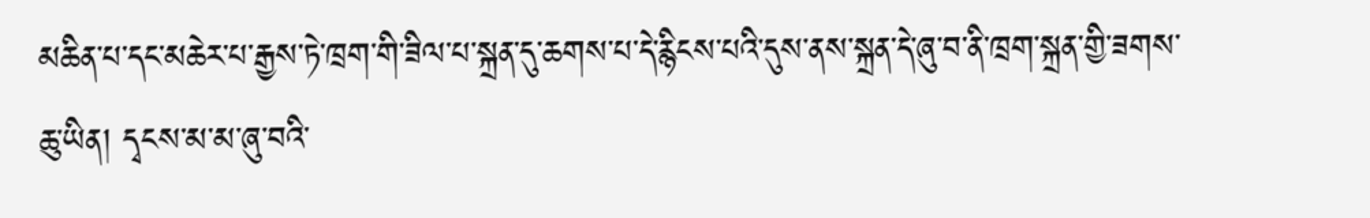མཆིན་པ་དང་མཆེར་པ་རྒྱས་ཏེ་ཁྲག་གི་ཟིལ་པ་སྐྲན་དུ་ཆགས་པ་དེ་རྙིངས་པའི་དུས་ནས་སྐྲན་དེ་ཞུ་བ་ནི་ཁྲག་སྐྲན་གྱི་ཟགས་ཆུ་ཡིན། དྭངས་མ་མ་ཞུ་བའི་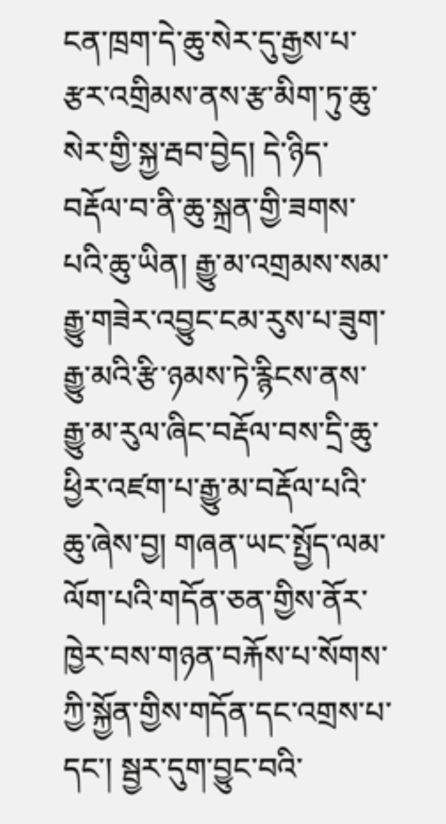ངན་ཁྲག་དེ་ཆུ་སེར་དུ་རྒྱས་པ་རྩར་འགྲིམས་ནས་རྩ་མིག་ཏུ་ཆུ་སེར་གྱི་སྐྱ་རྦབ་བྱེད། དེ་ཉིད་བརྡོལ་བ་ནི་ཆུ་སྐྲན་གྱི་ཟགས་པའི་ཆུ་ཡིན། རྒྱུ་མ་འགྲམས་སམ་རྒྱུ་གཟེར་འབྱུང་ངམ་རུས་པ་ཟུག་རྒྱུ་མའི་རྩི་ཉམས་ཏེ་རྙིངས་ནས་རྒྱུ་མ་རུལ་ཞིང་བརྡོལ་བས་དྲི་ཆུ་ཕྱིར་འཛག་པ་རྒྱུ་མ་བརྡོལ་པའི་ཆུ་ཞེས་བྱ། གཞན་ཡང་སྤྱོད་ལམ་ལོག་པའི་གདོན་ཅན་གྱིས་ནོར་ཁྱེར་བས་གཉན་བརྐོས་པ་སོགས་ཀྱི་སྐྱོན་གྱིས་གདོན་དང་འགྲས་པ་དང་། སྦྱར་དུག་བྱུང་བའི་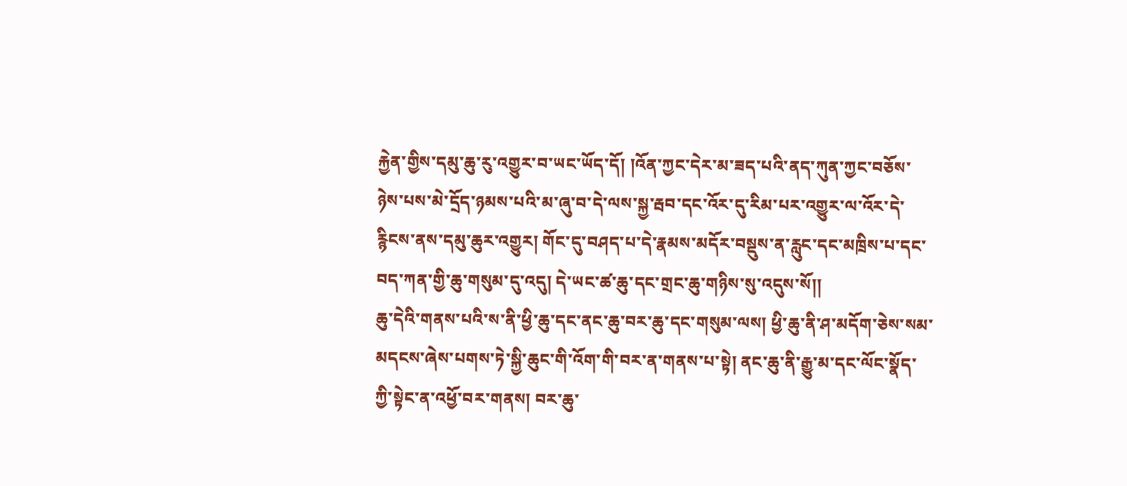རྐྱེན་གྱིས་དམུ་ཆུ་རུ་འགྱུར་བ་ཡང་ཡོད་དོ། །འོན་ཀྱང་དེར་མ་ཟད་པའི་ནད་ཀུན་ཀྱང་བཅོས་ཉེས་པས་མེ་དྲོད་ཉམས་པའི་མ་ཞུ་བ་དེ་ལས་སྐྱ་རྦབ་དང་འོར་དུ་རིམ་པར་འགྱུར་ལ་འོར་དེ་རྙིངས་ནས་དམུ་ཆུར་འགྱུར། གོང་དུ་བཤད་པ་དེ་རྣམས་མདོར་བསྡུས་ན་རླུང་དང་མཁྲིས་པ་དང་བད་ཀན་གྱི་ཆུ་གསུམ་དུ་འདུ། དེ་ཡང་ཚ་ཆུ་དང་གྲང་ཆུ་གཉིས་སུ་འདུས་སོ།།
ཆུ་དེའི་གནས་པའི་ས་ནི་ཕྱི་ཆུ་དང་ནང་ཆུ་བར་ཆུ་དང་གསུམ་ལས། ཕྱི་ཆུ་ནི་ཤ་མདོག་ཅེས་སམ་མདངས་ཞེས་པགས་ཏེ་སྐྱི་ཆུང་གི་འོག་གི་བར་ན་གནས་པ་སྟེ། ནང་ཆུ་ནི་རྒྱུ་མ་དང་ལོང་སྣོད་ཀྱི་སྟེང་ན་འཕྱོ་བར་གནས། བར་ཆུ་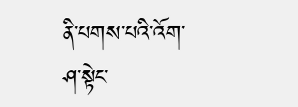ནི་པགས་པའི་འོག་ཤ་སྟེང་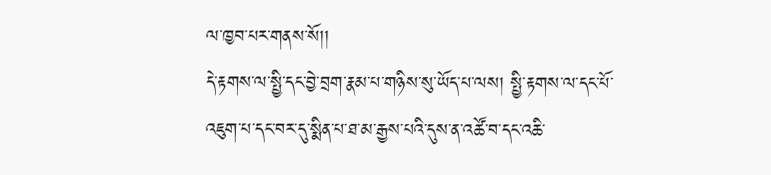ལ་ཁྱབ་པར་གནས་སོ།།
དེ་རྟགས་ལ་སྤྱི་དང་བྱེ་བྲག་རྣམ་པ་གཉིས་སུ་ཡོད་པ་ལས། སྤྱི་རྟགས་ལ་དང་པོ་འཇུག་པ་དང་བར་དུ་སྨིན་པ་ཐ་མ་རྒྱས་པའི་དུས་ན་འཚོ་བ་དང་འཆི་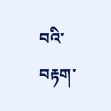བའི་བརྟག་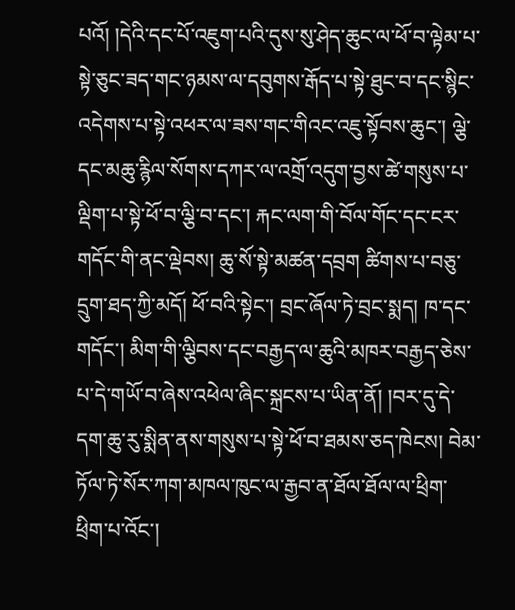པའོ། །དེའི་དང་པོ་འཇུག་པའི་དུས་སུ་ཤེད་ཆུང་ལ་ཕོ་བ་ལྟེམ་པ་སྟེ་ཅུང་ཟད་གང་ཉམས་ལ་དབུགས་རྒོད་པ་སྟེ་ཐུང་བ་དང་སྙིང་འདེགས་པ་སྟེ་འཕར་ལ་ཟས་གང་གིའང་འཇུ་སྟོབས་ཆུང་། ལྕེ་དང་མཆུ་རྙིལ་སོགས་དཀར་ལ་འགྲོ་འདུག་བྱས་ཚེ་གསུས་པ་ལྡིག་པ་སྟེ་ཕོ་བ་ལྕི་བ་དང་། རྐང་ལག་གི་བོལ་གོང་དང་ངར་གདོང་གི་ནང་ལྡེབས། ཆུ་སོ་སྟེ་མཚན་དབྲག ཚིགས་པ་བཅུ་དྲུག་ཐད་ཀྱི་མདོ། ཕོ་བའི་སྟེང་། བྲང་ཞོལ་ཏེ་བྲང་སྨད། ཁ་དང་གདོང་། མིག་གི་ལྕིབས་དང་བརྒྱད་ལ་ཆུའི་མཁར་བརྒྱད་ཅེས་པ་དེ་གཡོ་བ་ཞེས་འཕེལ་ཞིང་སྐྲངས་པ་ཡིན་ནོ། །བར་དུ་དེ་དག་ཆུ་རུ་སྨིན་ནས་གསུས་པ་སྟེ་ཕོ་བ་ཐམས་ཅད་ཁེངས། བེམ་ཏོལ་ཏེ་སོར་ཀག་མཁལ་ཁུང་ལ་རྒྱབ་ན་ཐོལ་ཐོལ་ལ་ཕྲིག་ཕྲིག་པ་འོང་།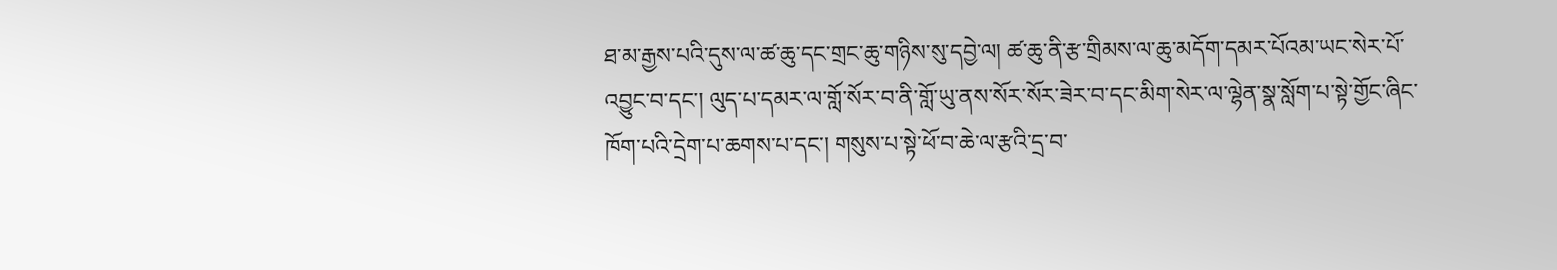ཐ་མ་རྒྱས་པའི་དུས་ལ་ཚ་ཆུ་དང་གྲང་ཆུ་གཉིས་སུ་དབྱེ་ལ། ཚ་ཆུ་ནི་རྩ་གྲིམས་ལ་ཆུ་མདོག་དམར་པོའམ་ཡང་སེར་པོ་འབྱུང་བ་དང་། ལུད་པ་དམར་ལ་གློ་སོར་བ་ནི་གློ་ཡུ་ནས་སོར་སོར་ཟེར་བ་དང་མིག་སེར་ལ་ལྷེན་སྣ་སློག་པ་སྟེ་གྱོང་ཞིང་ཁོག་པའི་དྲེག་པ་ཆགས་པ་དང་། གསུས་པ་སྟེ་ཕོ་བ་ཆེ་ལ་རྩའི་དྲ་བ་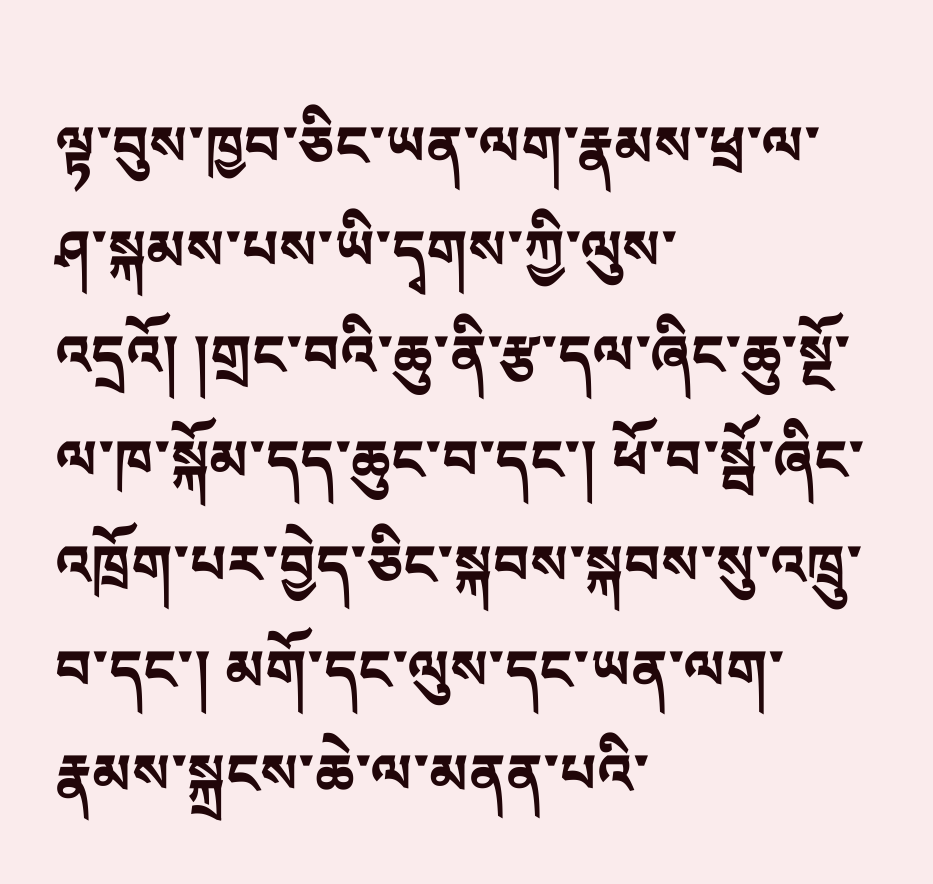ལྟ་བུས་ཁྱབ་ཅིང་ཡན་ལག་རྣམས་ཕྲ་ལ་ཤ་སྐམས་པས་ཡི་དྭགས་ཀྱི་ལུས་འདྲའོ། །གྲང་བའི་ཆུ་ནི་རྩ་དལ་ཞིང་ཆུ་སྔོ་ལ་ཁ་སྐོམ་དད་ཆུང་བ་དང་། ཕོ་བ་སྦོ་ཞིང་འཁྲོག་པར་བྱེད་ཅིང་སྐབས་སྐབས་སུ་འཁྲུ་བ་དང་། མགོ་དང་ལུས་དང་ཡན་ལག་རྣམས་སྐྲངས་ཆེ་ལ་མནན་པའི་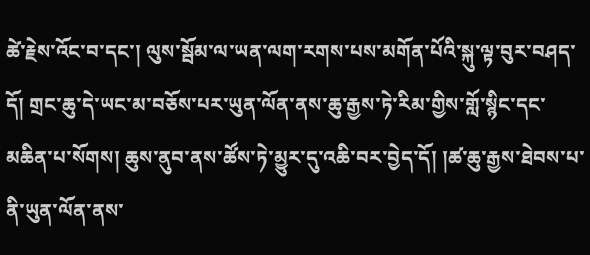ཚེ་རྗེས་འོང་བ་དང་། ལུས་སྦོམ་ལ་ཡན་ལག་རགས་པས་མགོན་པོའི་སྐུ་ལྟ་བུར་བཤད་དོ། གྲང་ཆུ་དེ་ཡང་མ་བཅོས་པར་ཡུན་ལོན་ནས་ཆུ་རྒྱས་ཏེ་རིམ་གྱིས་གློ་སྙིང་དང་མཆིན་པ་སོགས། ཆུས་ནུབ་ནས་ཚོས་ཏེ་མྱུར་དུ་འཆི་བར་བྱེད་དོ། །ཚ་ཆུ་རྒྱས་ཐེབས་པ་ནི་ཡུན་ལོན་ནས་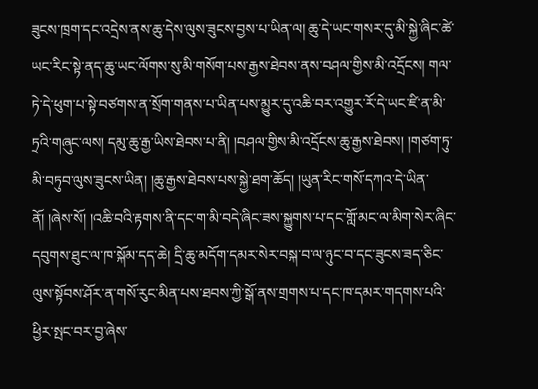ཟུངས་ཁྲག་དང་འདྲེས་ནས་ཆུ་དེས་ལུས་ཟུངས་བྱས་པ་ཡིན་ལ། ཆུ་དེ་ཡང་གསར་དུ་མི་སྐྱེ་ཞིང་ཚེ་ཡང་རིང་སྟེ་ནད་ཆུ་ཡང་ལོགས་སུ་མི་གསོག་པས་རྒྱས་ཐེབས་ནས་བཤལ་གྱིས་མི་འདྲོངས། གལ་ཏེ་དེ་ཕུག་པ་སྟེ་བཙགས་ན་སྲོག་གནས་པ་ཡིན་པས་མྱུར་དུ་འཆི་བར་འགྱུར་རོ་དེ་ཡང་ཛི་ན་མི་ཏྲའི་གཞུང་ལས། དམུ་ཆུ་རྒྱ་ཡིས་ཐེབས་པ་ནི། །བཤལ་གྱིས་མི་འདྲོངས་ཆུ་རྒྱས་ཐེབས། །གཙག་ཏུ་མི་བཏུབ་ལུས་ཟུངས་ཡིན། །ཆུ་རྒྱས་ཐེབས་པས་སྐྱེ་ཐག་ཆོད། །ཡུན་རིང་གསོ་དཀའ་དེ་ཡིན་ནོ། །ཞེས་སོ། །འཆི་བའི་རྟགས་ནི་དང་ག་མི་བདེ་ཞིང་ཟས་སྐྱུགས་པ་དང་གློ་མང་ལ་མིག་སེར་ཞིང་དབུགས་ཐུང་ལ་ཁ་སྐོམ་དད་ཆེ། དྲི་ཆུ་མདོག་དམར་སེར་བསྐ་བ་ལ་ཉུང་བ་དང་ཟུངས་ཟད་ཅིང་ལུས་སྟོབས་ཤོར་ན་གསོ་རུང་མིན་པས་ཐབས་ཀྱི་སྒོ་ནས་གྲགས་པ་དང་ཁ་དམར་གདགས་པའི་ཕྱིར་སྤང་བར་བྱ་ཞེས་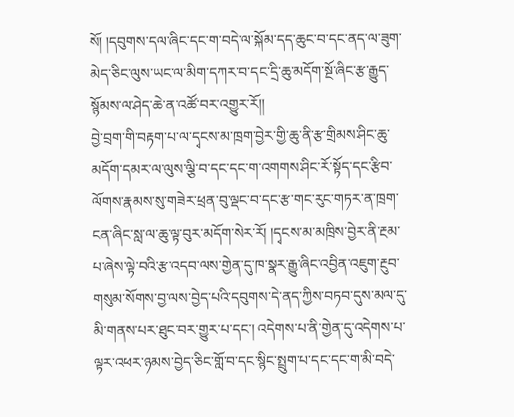སོ། །དབུགས་དལ་ཞིང་དང་ག་བདེ་ལ་སྐོམ་དད་ཆུང་བ་དང་ནད་ལ་ཟུག་མེད་ཅིང་ལུས་ཡང་ལ་མིག་དཀར་བ་དང་དྲི་ཆུ་མདོག་སྔོ་ཞིང་རྩ་རྒྱུད་སྙོམས་ལ་ཤེད་ཆེ་ན་འཚོ་བར་འགྱུར་རོ།།
བྱེ་བྲག་གི་བརྟག་པ་ལ་དྭངས་མ་ཁྲག་བྱེར་གྱི་ཆུ་ནི་རྩ་གྲིམས་ཤིང་ཆུ་མདོག་དམར་ལ་ལུས་ལྕི་བ་དང་དང་ག་འགགས་ཤིང་རོ་སྟོད་དང་རྩིབ་ལོགས་རྣམས་སུ་གཟེར་ཕྲན་བུ་ལྡང་བ་དང་རྩ་གང་རུང་གཏར་ན་ཁྲག་ངན་ཞིང་སླ་ལ་ཆུ་ལྟ་བུར་མདོག་སེར་རོ། །དྭངས་མ་མཁྲིས་བྱེར་ནི་རྔམ་པ་ཞེས་ལྟེ་བའི་རྩ་འདབ་ལས་གྱེན་དུ་ཁ་སྣར་རྒྱུ་ཞིང་འབྱིན་འཇུག་རྔུབ་གསུམ་སོགས་བྱ་ལས་བྱེད་པའི་དབུགས་དེ་ནད་ཀྱིས་བཏབ་དུས་མལ་དུ་མི་གནས་པར་ཐུང་བར་གྱུར་པ་དང་། འདེགས་པ་ནི་གྱེན་དུ་འདེགས་པ་ལྟར་འཕར་ཉམས་བྱེད་ཅིང་གློ་བ་དང་སྙིང་སྤྲུག་པ་དང་དང་ག་མི་བདེ་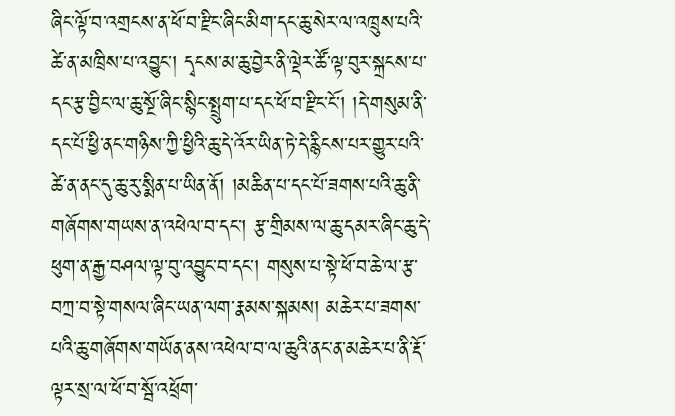ཞིང་ལྟོ་བ་འགྲངས་ན་ཕོ་བ་རྫིང་ཞིང་མིག་དང་ཆུ་སེར་ལ་འཁྲུས་པའི་ཚེ་ན་མཁྲིས་པ་འབྱུང་། དྭངས་མ་ཆུ་བྱེར་ནི་ལྡེར་ཚོ་ལྟ་བུར་སྐྲངས་པ་དང་རྩ་བྱིང་ལ་ཆུ་སྔོ་ཞིང་སྙིང་སྤྲུག་པ་དང་ཕོ་བ་རྫིང་ངོ་། །དེ་གསུམ་ནི་དང་པོ་ཕྱི་ནང་གཉིས་ཀྱི་ཕྱིའི་ཆུ་དེ་འོར་ཡིན་ཏེ་དེ་རྙིངས་པར་གྱུར་པའི་ཚེ་ན་ནང་དུ་ཆུ་རུ་སྨིན་པ་ཡིན་ནོ། །མཆིན་པ་དང་པོ་ཟགས་པའི་ཆུ་ནི་གཞོགས་གཡས་ན་འཕེལ་བ་དང་། རྩ་གྲིམས་ལ་ཆུ་དམར་ཞིང་ཆུ་དེ་ཕུག་ན་རྒྱ་བཤལ་ལྟ་བུ་འབྱུང་བ་དང་། གསུས་པ་སྟེ་ཕོ་བ་ཆེ་ལ་རྩ་བཀྲ་བ་སྟེ་གསལ་ཞིང་ཡན་ལག་རྣམས་སྐམས། མཆེར་པ་ཟགས་པའི་ཆུ་གཞོགས་གཡོན་ནས་འཕེལ་བ་ལ་ཆུའི་ནང་ན་མཆེར་པ་ནི་རྡོ་ལྟར་སྲ་ལ་ཕོ་བ་སྦོ་འཕྲོག་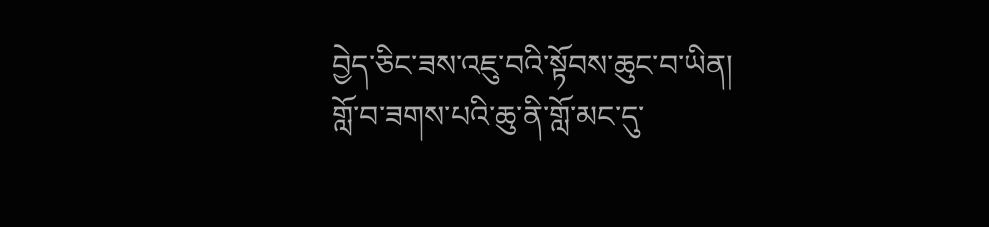བྱེད་ཅིང་ཟས་འཇུ་བའི་སྟོབས་ཆུང་བ་ཡིན། གློ་བ་ཟགས་པའི་ཆུ་ནི་གློ་མང་དུ་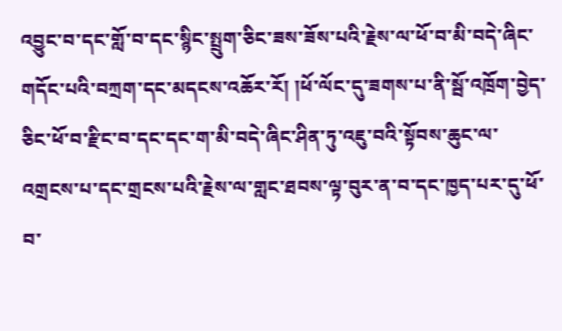འབྱུང་བ་དང་གློ་བ་དང་སྙིང་སྤྲུག་ཅིང་ཟས་ཟོས་པའི་རྗེས་ལ་ཕོ་བ་མི་བདེ་ཞིང་གདོང་པའི་བཀྲག་དང་མདངས་འཆོར་རོ། །ཕོ་ལོང་དུ་ཟགས་པ་ནི་སྦོ་འཁྲོག་བྱེད་ཅིང་ཕོ་བ་རྫིང་བ་དང་དང་ག་མི་བདེ་ཞིང་ཤིན་ཏུ་འཇུ་བའི་སྟོབས་ཆུང་ལ་འགྲངས་པ་དང་གྲངས་པའི་རྗེས་ལ་གླང་ཐབས་ལྟ་བུར་ན་བ་དང་ཁྱད་པར་དུ་ཕོ་བ་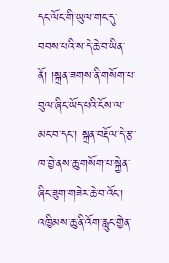དང་ལོང་གི་ཡུལ་གང་དུ་བབས་པའི་ས་དེ་ཆེ་བ་ཡིན་ནོ། །སྐྲན་ཟགས་ནི་གསོག་པ་བུལ་ཞིང་ཡོད་པའི་ངོས་ལ་མང་བ་དང་། སྐྲན་བརྡོལ་དེ་རྩ་ཁ་བྱེ་ནས་ཆུ་གསོག་པ་སྐྱེན་ཞིང་ཟུག་གཟེར་ཆེ་བ་འོང་། འཁྱིམས་ཆུ་ནི་འོག་རླུང་གྱེན་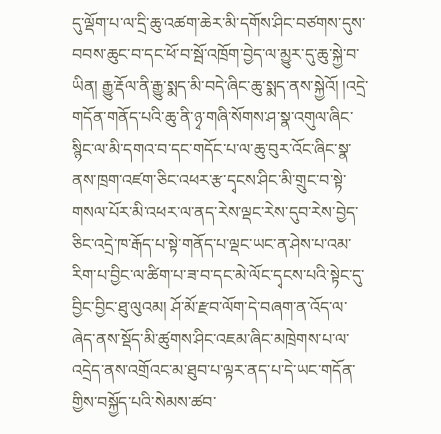དུ་ལྡོག་པ་ལ་དྲི་ཆུ་འཚག་ཆེར་མི་དགོས་ཤིང་བཙགས་དུས་བབས་ཆུང་བ་དང་ཕོ་བ་སྦོ་འཁྲོག་བྱེད་ལ་མྱུར་དུ་ཆུ་སྐྱེ་བ་ཡིན། རྒྱུ་རྡོལ་ནི་རྒྱུ་སྨད་མི་བདེ་ཞིང་ཆུ་སྨད་ནས་སྐྱེའོ། །འདྲེ་གདོན་གནོད་པའི་ཆུ་ནི་ཉྭ་གཞི་སོགས་ཤ་སྣ་འགུལ་ཞིང་སྙིང་ལ་མི་དགའ་བ་དང་གདོང་པ་ལ་ཆུ་བུར་འོང་ཞིང་སྣ་ནས་ཁྲག་འཛག་ཅིང་འཕར་རྩ་དྭངས་ཤིང་མི་གྲུང་བ་སྟེ་གསལ་པོར་མི་འཕར་ལ་ནད་རེས་ལྡང་རེས་དུབ་རེས་བྱེད་ཅིང་འདྲེ་ཁ་རྒོད་པ་སྟེ་གནོད་པ་ལྡང་ཡང་ན་ཤེས་པ་འམ་རིག་པ་བྱིང་ལ་ཚིག་པ་ཟ་བ་དང་མེ་ལོང་དྭངས་པའི་སྟེང་དུ་བྱིང་བྱིང་ཐུ་ལུའམ། ཤོ་མོ་རྫབ་ལོག་དེ་བཞག་ན་འོད་ལ་ཞེད་ནས་སྡོད་མི་ཚུགས་ཤིང་འཇམ་ཞིང་མཁྲེགས་པ་ལ་འདྲེད་ནས་འགྲོའང་མ་ཐུབ་པ་ལྟར་ནད་པ་དེ་ཡང་གདོན་གྱིས་བསྐྱོད་པའི་སེམས་ཚབ་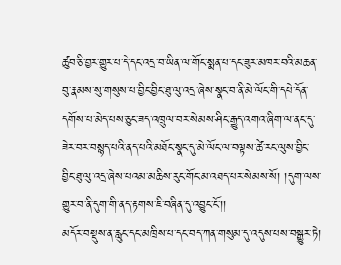ཚུབ་ཅི་བྱར་གྱུར་པ་དེ་དང་འདྲ་བ་ཡིན་ལ་གོང་སྨན་པ་དང་ཟུར་མཁར་བའི་མཆན་བུ་རྣམས་སུ་གསུས་པ་བྱིང་བྱིང་ཐུ་ལུ་འདྲ་ཞེས་སྣང་བ་ནི་མེ་ལོང་གི་དཔེ་དོན་དགོས་པ་མེད་པས་ཅུང་ཟད་འཁྲུལ་བར་སེམས་ཤིང་རྒྱུད་འགའ་ཞིག་ལ་ནང་དུ་ཟེར་བར་བསྙད་པའི་ནད་པའི་མཐོང་སྣང་དུ་མེ་ལོང་ལ་བལྟས་ཚེ་རང་ལུས་བྱིང་བྱིང་ཐུ་ལུ་འདྲ་ཞེས་པའམ་མཆིས་རུང་གོང་མ་འཐད་པར་སེམས་སོ། །དུག་ལས་གྱུར་བ་ནི་དུག་གི་ནད་རྟགས་ཇི་བཞིན་དུ་འབྱུང་ངོ་།།
མདོར་བསྡུས་ན་རླུང་དང་མཁྲིས་པ་དང་བད་ཀན་གསུམ་དུ་འདུས་པས་བསྒྱུར་ཏེ།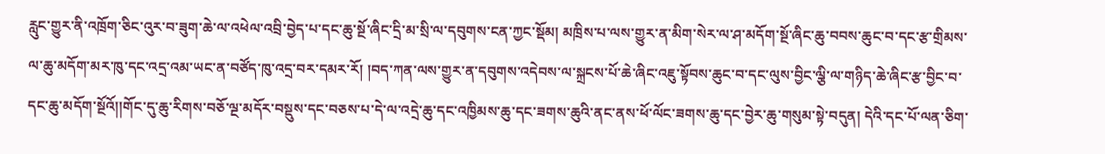རླུང་གྱུར་ནི་འཁྲོག་ཅིང་འུར་བ་ཟུག་ཆེ་ལ་འཕེལ་འབྲི་བྱེད་པ་དང་ཆུ་སྔོ་ཞིང་དྲི་མ་སྲི་ལ་དབུགས་ངན་ཀྱང་སྡོམ། མཁྲིས་པ་ལས་གྱུར་ན་མིག་སེར་ལ་ཤ་མདོག་སྔོ་ཞིང་ཆུ་བབས་ཆུང་བ་དང་རྩ་གྲིམས་ལ་ཆུ་མདོག་མར་ཁུ་དང་འདྲ་འམ་ཡང་ན་བཙོད་ཁུ་འདྲ་བར་དམར་རོ། །བད་ཀན་ལས་གྱུར་ན་དབུགས་འདེབས་ལ་སྐྲངས་པོ་ཆེ་ཞིང་འཇུ་སྟོབས་ཆུང་བ་དང་ལུས་བྱིང་ལྕི་ལ་གཉིད་ཆེ་ཞིང་རྩ་བྱིང་བ་དང་ཆུ་མདོག་སྔོའོ།།གོང་དུ་ཆུ་རིགས་བཅོ་ལྔ་མདོར་བསྡུས་དང་བཅས་པ་དེ་ལ་འདྲེ་ཆུ་དང་འཁྱིམས་ཆུ་དང་ཟགས་ཆུའི་ནང་ནས་ཕོ་ལོང་ཟགས་ཆུ་དང་བྱེར་ཆུ་གསུམ་སྟེ་བདུན། དེའི་དང་པོ་ལན་ཅིག་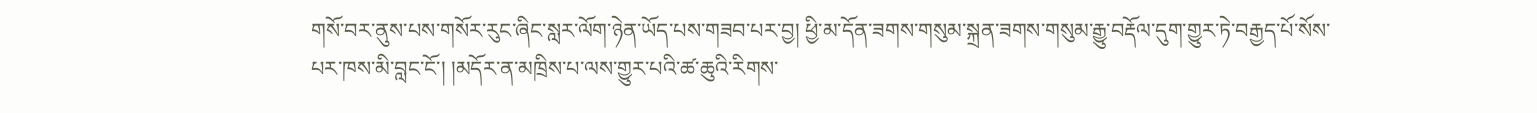གསོ་བར་ནུས་པས་གསོར་རུང་ཞིང་སླར་ལོག་ཉེན་ཡོད་པས་གཟབ་པར་བྱ། ཕྱི་མ་དོན་ཟགས་གསུམ་སྐྲན་ཟགས་གསུམ་རྒྱུ་བརྡོལ་དུག་གྱུར་ཏེ་བརྒྱད་པོ་སོས་པར་ཁས་མི་བླང་ངོ་། །མདོར་ན་མཁྲིས་པ་ལས་གྱུར་པའི་ཚ་ཆུའི་རིགས་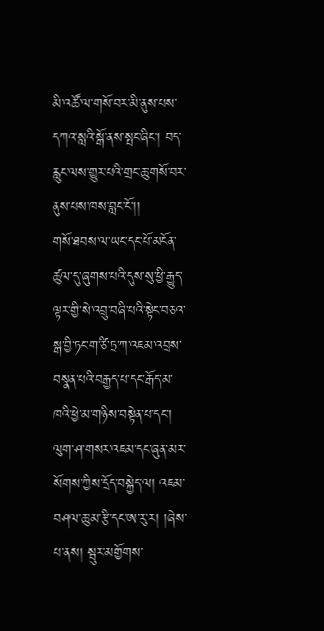མི་འཚོ་ལ་གསོ་བར་མི་ནུས་པས་དཀའ་སླའི་སྒོ་ནས་སྤང་ཞིང་། བད་རླུང་ལས་གྱུར་པའི་གྲང་ཆུ་གསོ་བར་ནུས་པས་ཁས་བླང་ངོ་།།
གསོ་ཐབས་ལ་ཡང་དང་པོ་མངོན་ཚུལ་དུ་ཞུགས་པའི་དུས་སུ་ཕྱི་རྒྱུད་ལྟར་གྱི་སེ་འབྲུ་བཞི་པའི་སྟེང་བཅའ་སྒ་བྱི་ཏང་ག་ཙི་ཏྲ་ཀ་འཇམ་འབྲས་བསྣན་པའི་བརྒྱད་པ་དང་རྒོད་མ་ཁའི་ཕྱེ་མ་གཉིས་བསྟེན་པ་དང་། ལུག་ཤ་གསར་འཇམ་དང་ཞུན་མར་སོགས་ཀྱིས་དྲོད་བསྐྱེད་ལ། འཇམ་བཤལ་ཆུ་མ་རྩི་དང་ཨ་རུ་ར། །ཞེས་པ་ནས། སྦུར་མགྱོགས་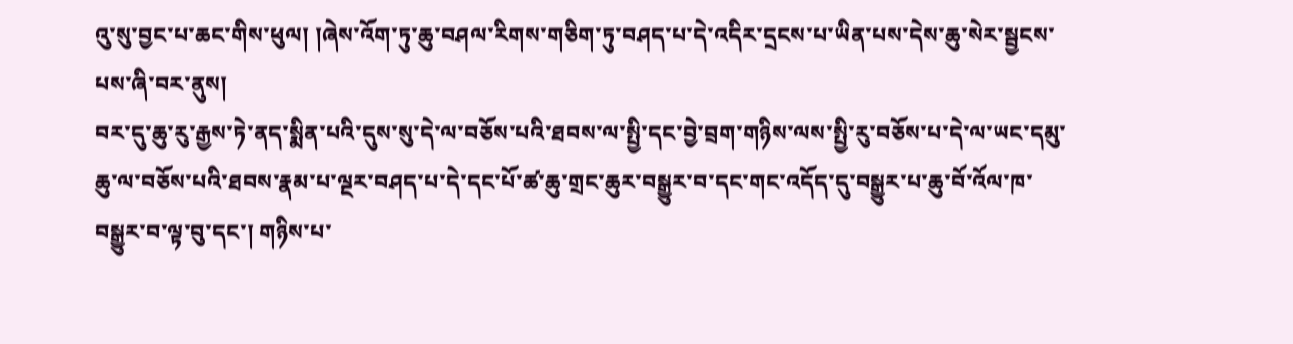འུ་སུ་བྱང་པ་ཆང་གིས་ཕུལ། །ཞེས་འོག་ཏུ་ཆུ་བཤལ་རིགས་གཅིག་ཏུ་བཤད་པ་དེ་འདིར་དྲངས་པ་ཡིན་པས་དེས་ཆུ་སེར་སྦྱངས་པས་ཞི་བར་ནུས།
བར་དུ་ཆུ་རུ་རྒྱས་ཏེ་ནད་སྨིན་པའི་དུས་སུ་དེ་ལ་བཅོས་པའི་ཐབས་ལ་སྤྱི་དང་བྱེ་བྲག་གཉིས་ལས་སྤྱི་རུ་བཅོས་པ་དེ་ལ་ཡང་དམུ་ཆུ་ལ་བཅོས་པའི་ཐབས་རྣམ་པ་ལྔར་བཤད་པ་དེ་དང་པོ་ཚ་ཆུ་གྲང་ཆུར་བསྒྱུར་བ་དང་གང་འདོད་དུ་བསྒྱུར་པ་ཆུ་བོ་འོལ་ཁ་བསྒྱུར་བ་ལྟ་བུ་དང་། གཉིས་པ་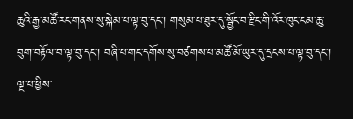ཆུའི་རྒྱ་མཚོ་རང་གནས་སུ་སྐེམ་པ་ལྟ་བུ་དང་། གསུམ་པ་ཐུར་དུ་སྦྱོང་བ་རྫིང་གི་འོར་ཁུང་ངམ་ཆུ་བུག་བརྟོལ་བ་ལྟ་བུ་དང་། བཞི་པ་གང་དགོས་སུ་བཙགས་པ་མཚོ་མོ་ཡུར་དུ་དྲངས་པ་ལྟ་བུ་དང་། ལྔ་པ་ཕྱིས་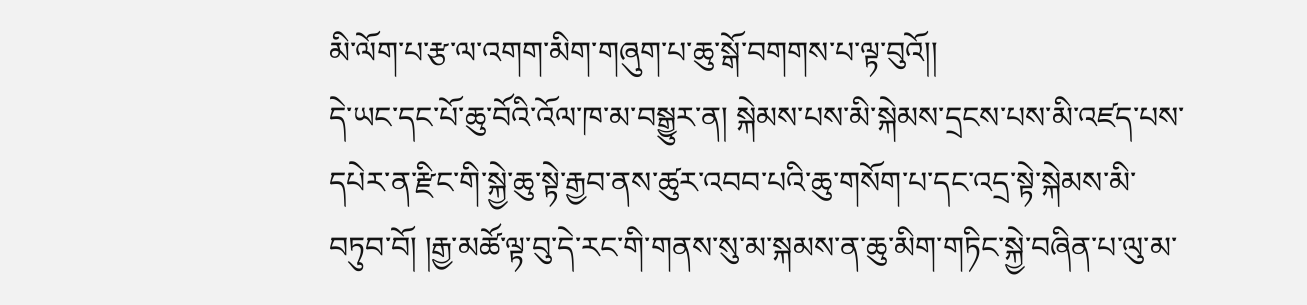མི་ལོག་པ་རྩ་ལ་འགག་མིག་གཞུག་པ་ཆུ་སྒོ་བགགས་པ་ལྟ་བུའོ།།
དེ་ཡང་དང་པོ་ཆུ་བོའི་འོལ་ཁ་མ་བསྒྱུར་ན། སྐེམས་པས་མི་སྐེམས་དྲངས་པས་མི་འཛད་པས་དཔེར་ན་རྫིང་གི་སྐྱེ་ཆུ་སྟེ་རྒྱབ་ནས་ཚུར་འབབ་པའི་ཆུ་གསོག་པ་དང་འདྲ་སྟེ་སྐེམས་མི་བཏུབ་བོ། །རྒྱ་མཚོ་ལྟ་བུ་དེ་རང་གི་གནས་སུ་མ་སྐམས་ན་ཆུ་མིག་གཏིང་སྐྱེ་བཞིན་པ་ལུ་མ་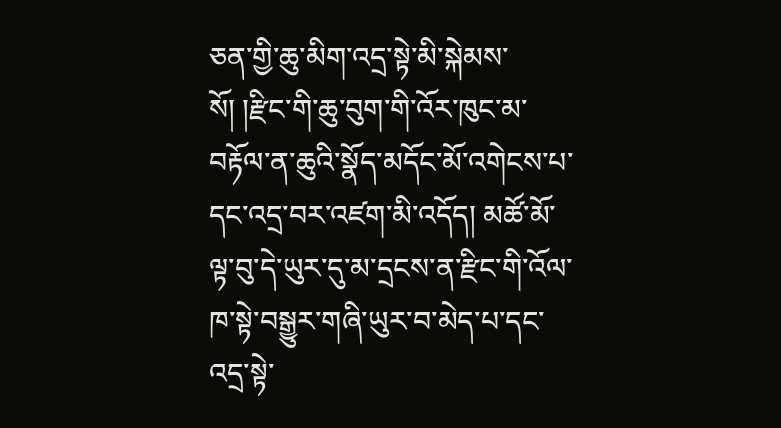ཅན་གྱི་ཆུ་མིག་འདྲ་སྟེ་མི་སྐེམས་སོ། །རྫིང་གི་ཆུ་བུག་གི་འོར་ཁུང་མ་བརྟོལ་ན་ཆུའི་སྣོད་མདོང་མོ་འགེངས་པ་དང་འདྲ་བར་འཛག་མི་འདོད། མཚོ་མོ་ལྟ་བུ་དེ་ཡུར་དུ་མ་དྲངས་ན་རྫིང་གི་འོལ་ཁ་སྟེ་བསྒྱུར་གཞི་ཡུར་བ་མེད་པ་དང་འདྲ་སྟེ་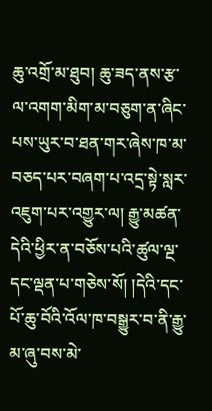ཆུ་འགྲོ་མ་ཐུབ། ཆུ་ཟད་ནས་རྩ་ལ་འགག་མིག་མ་བཅུག་ན་ཞིང་པས་ཡུར་བ་ཐན་གར་ཞེས་ཁ་མ་བཅད་པར་བཞག་པ་འདྲ་སྟེ་སླར་འཇུག་པར་འགྱུར་ལ། རྒྱུ་མཚན་དེའི་ཕྱིར་ན་བཅོས་པའི་ཚུལ་ལྔ་དང་ལྡན་པ་གཅེས་སོ། །དེའི་དང་པོ་ཆུ་བོའི་འོལ་ཁ་བསྒྱུར་བ་ནི་རྒྱུ་མ་ཞུ་བས་མེ་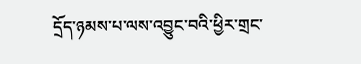དྲོད་ཉམས་པ་ལས་འབྱུང་བའི་ཕྱིར་གྲང་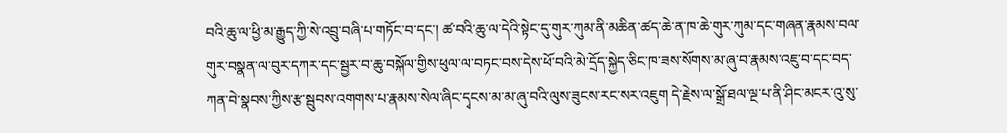བའི་ཆུ་ལ་ཕྱི་མ་རྒྱུད་ཀྱི་སེ་འབྲུ་བཞི་པ་གཏོང་བ་དང་། ཚ་བའི་ཆུ་ལ་དེའི་སྟེང་དུ་གུར་ཀུམ་ནི་མཆིན་ཚད་ཆེ་ན་ཁ་ཆེ་གུར་ཀུམ་དང་གཞན་རྣམས་བལ་གུར་བསྣན་ལ་བུར་དཀར་དང་སྦྱར་བ་ཆུ་བསྐོལ་གྱིས་ཕུལ་ལ་བཏང་བས་དེས་ཕོ་བའི་མེ་དྲོད་སྐྱེད་ཅིང་ཁ་ཟས་སོགས་མ་ཞུ་བ་རྣམས་འཇུ་བ་དང་བད་ཀན་བེ་སྣབས་ཀྱིས་རྩ་སྦུབས་འགགས་པ་རྣམས་སེལ་ཞིང་དྭངས་མ་མ་ཞུ་བའི་ལུས་ཟུངས་རང་སར་འཇུག དེ་རྗེས་ལ་སྒྲོ་ཐལ་ལྔ་པ་ནི་ཤིང་མངར་འུ་སུ་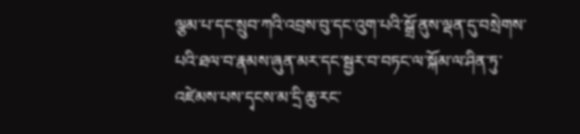ལྕམ་པ་དང་སྲུབ་ཀའི་འབྲས་བུ་དང་འུག་པའི་སྒྲོ་ནུས་ལྡན་དུ་བསྲེགས་པའི་ཐལ་བ་རྣམས་ཞུན་མར་དང་སྦྱར་བ་བཏང་ལ་སྐོམ་ལ་ཤིན་ཏུ་འཛེམས་པས་དྭངས་མ་དྲི་ཆུ་རང་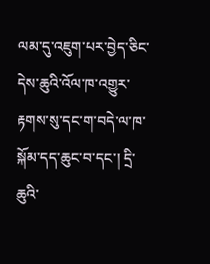ལམ་དུ་འཇུག་པར་བྱེད་ཅིང་དེས་ཆུའི་འོལ་ཁ་འགྱུར་རྟགས་སུ་དང་ག་བདེ་ལ་ཁ་སྐོམ་དད་ཆུང་བ་དང་། དྲི་ཆུའི་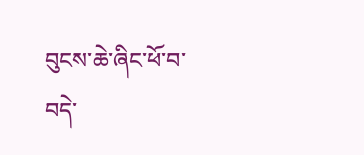བུངས་ཆེ་ཞིང་ཕོ་བ་བདེ་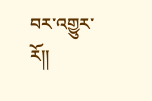བར་འགྱུར་རོ།།